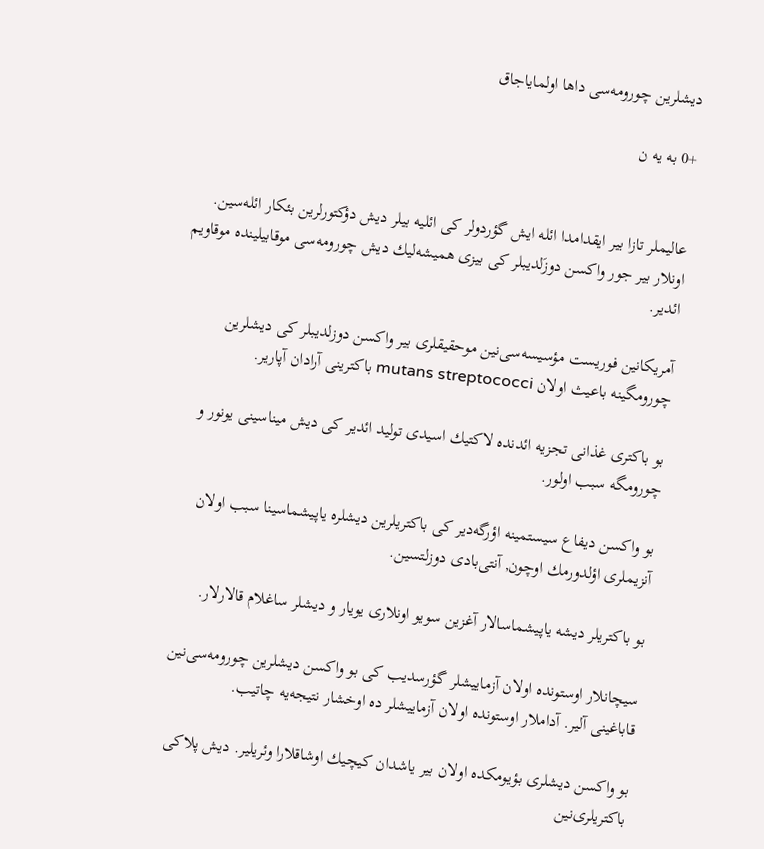دیشلرین چورومه‌سی داها اولمایاجاق

+0 به یه ن


عالیملر تازا بیر ایقدامدا ائله ایش گؤردولر كی ائلیه بیلر دیش دؤكتورلرین بئكار ائله‌سین. اونلار بیر جور واكسن دوزَلدیبلر كی بیزی همیشه‌لیك دیش چورومه‌سی موقابیلینده موقاویم ائدیر.

آمریكانین فوریست مؤسیسه‌سی‌نین موحقیقلری بیر واكسن دوزلدیبلر كی دیشلرین چورومگینه باعیث اولان mutans streptococci باكترینی آرادان آپاریر.

بو باكتری غذانی تجزیه ائدنده لاكتیك اسیدی تولید ائدیر كی دیش میناسینی یونور و چورومگه سبب اولور.

بو واكسن دیفاع سیستمینه اؤرگه‌دیر كی باكتریلرین دیشلره یاپیشماسینا سبب اولان آنزیملری اؤلدورمك اوچون, آنتی‌بادی دوزلتسین.

بو باكتریلر دیشه یاپیشماسالار آغزین سویو اونلاری یویار و دیشلر ساغلام قالارلار.

سیچانلار اوستونده اولان آزماییشلر گؤرسدیب كی بو واكسن دیشلرین چورومه‌سی‌نین قاباغینی آلیر. آداملار اوستونده اولان آزماییشلر ده اوخشار نتیجه‌یه چاتیب.

بو واكسن دیشلری بؤیومكده اولان بیر یاشدان كیچیك اوشاقلارا وئریلیر. دیش پلاكی باكتریلری‌نین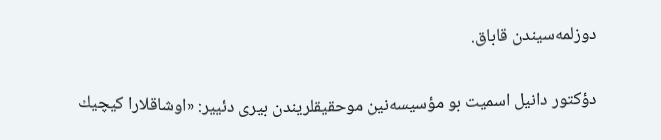دوزلمه‌سیندن قاباق.

دؤكتور دانیل اسمیت بو مؤسیسه‌نین موحقیقلریندن بیری دئییر: «اوشاقلارا كیچیك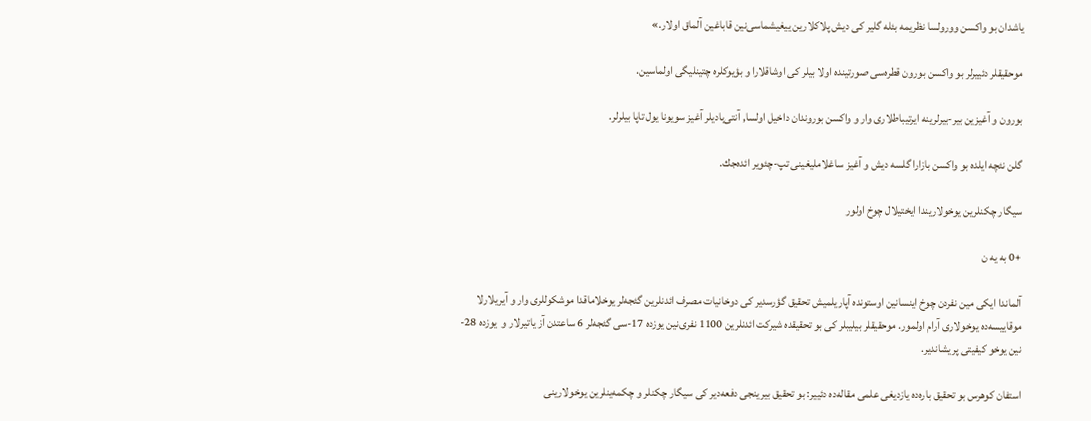یاشدان بو واكسن وورولسا نظریمه بئله گلیر كی دیش پلاكلارین ییغیشماسی‌نین قاباغین آلماق اولار.»

موحقیقلر دئییرلر بو واكسن بورون قطره‌سی صورتینده اولا بیلر كی اوشاقلارا و بؤیوكلره چتینلیگی اولماسین.

بورون و آغیزین بیر-بیرلرینه ایرتیباطلاری وار و واكسن بوروندان داخیل اولسا, آنتی‌بادیلر آغیز سویونا یول تاپا بیلرلر.

گلن نئچه ایلده بو واكسن بازارا گلسه دیش و آغیز ساغلاملیغینی تپ-چئویر ائده‌جك.

سیگار چكنلرین یوخولاریندا ایختیلال چوخ اولور

+0 به یه ن

آلماندا ایكی مین نفردن چوخ اینسانین اوستونده آپاریلمیش تحقیق گؤرسدیر كی دوخانیات مصرف ائدنلرین گئجه‌لر یوخلاماقدا موشكوللری وار و آیریلارلا موقاییسه‌ده یوخولاری آرام اولمور. موحقیقلر بیلیبلر كی بو تحقیقده شیركت ائدنلرین 1100 نفری‌نین یوزده 17-سی گئجه‌لر 6 ساعتدن آز یاتیرلار و  یوزده 28-نین یوخو كیفیتی پریشاندیر.

استفان كوهرس بو تحقیق باره‌ده یازدیغی علمی مقاله‌ده دئییر: بو تحقیق بیرینجی دفعه‌دیر كی سیگار چكنلر و چكمه‌ینلرین یوخولارینی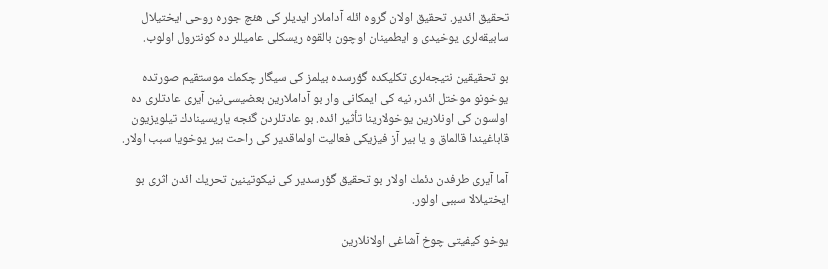تحقیق ائدیر. تحقیق اولان گروه ائله آداملار ایدیلر كی هئچ جوره روحی ایختیلال سابیقه‌لری یوخیدی و ایطمینان اوچون بالقوه ریسكلی عامیللر ده كونترول اولوب.

بو تحقیقین نتیجه‌لری تكلیكده گؤرسده بیلمز كی سیگار چكمك موستقیم صورتده یوخونو موختل ائدر, نیه كی ایمكانی وار بو آداملارین بعضیسی‌نین آیری عادتلری ده اولسون كی اونلارین یوخولارینا تأثیر ائده. بو عادتلردن گئجه یاریسینادك تیلویزیون قاباغیندا قالماق و یا بیر آز فیزیكی فعالیت اولماقدیر كی راحت بیر یوخویا سبب اولار.

آما آیری طرفدن دئمك اولار بو تحقیق گؤرسدیر كی نیكوتینین تحریك ائدن اثری بو ایختیلالا سببی اولور.

یوخو كیفیتی چوخ آشاغی اولانلارین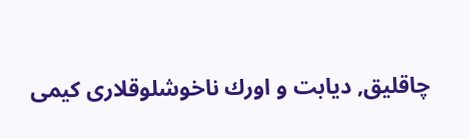چاقلیق, دیابت و اورك ناخوشلوقلاری كیمی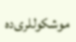موشكوللری‌ده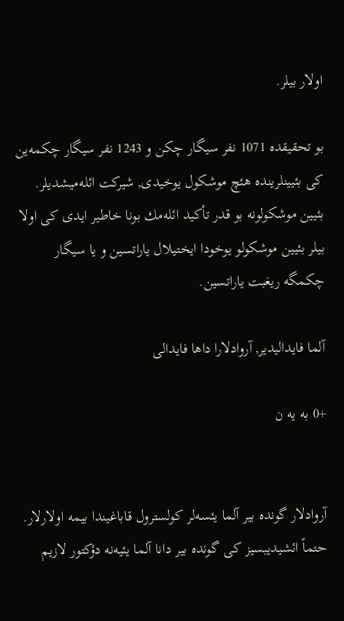اولار بیلر.

بو تحقیقده 1071 نفر سیگار چكن و 1243 نفر سیگار چكمه‌ین كی بئیینلرینده هئچ موشكول یوخیدی, شیركت ائله‌میشدیلر. بئیین موشكولونه بو قدر تأكید ائله‌مك بونا خاطیر ایدی كی اولا بیلر بئیین موشكولو یوخودا ایختیلال یاراتسین و یا سیگار چكمگه ریغبت یاراتسین.

آلما فایدالیدیر, آروادلارا داها فایدالی

+0 به یه ن


آروادلار گونده بیر آلما یئسه‌لر كولسترول قاباغیندا بیمه اولارلار. حتماً ائشیدیبسیز كی گونده بیر دانا آلما یئیه‌نه دؤكتور لازیم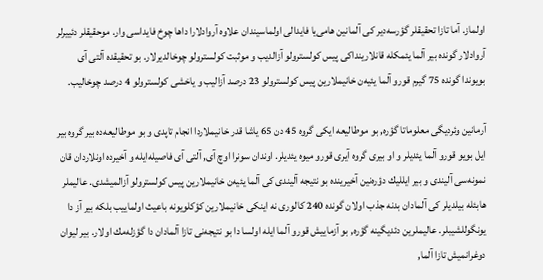اولماز. آما تازا تحقیقلر گؤرسه‌دیر كی آلمانین هامی‌یا فایدالی اولماسیندان علاوه آروادلارا داها چوخ فایداسی وار. موحقیقلر دئییرلر آروادلار گونده بیر آلما یئمكله قانلارینداكی پیس كولسترولو آزالدیب و موثبت كولسترولو چوخالدیرلار. بو تحقیقده آلتی آی بویوندا گونده 75 گیرم قورو آلما یئیه‌ن خانیملارین پیس كولسترولو 23 درصد آزالیب و یاخشی كولسترولو 4 درصد چوخالیب.

آرمانین وئردیگی معلوماتا گؤره, بو موطالیعه ایكی گروه 45 دن 65 یاشا قدر خانیملاردا انجام تاپدی و بو موطالیعه‌ده بیر گروه بیر ایل بویو قورو آلما یئدیلر و او بیری گروه آیری قورو میوه یئدیلر. اوندان سونرا اوچ آی, آلتی آی فاصیله‌ایله و آخیرده اونلاردان قان نمونه‌سی آلیندی و بیر ایللیك دؤره‌نین آخیرینده بو نتیجه آلیندی كی آلما یئیه‌ن خانیملارین پیس كولسترولو آزالمیشدی. عالیملر هابئله بیلدیلر كی آلمادان بدنه جذب اولان گونده 240 كالوری نه اینكی خانیملارین كؤكلویونه باعیث اولماییب بلكه بیر آز دا یونگوللشیبلر. عالیملرین دئدیگینه گؤره, بو آزماییش قورو آلما ایله اولسا دا بو نتیجه‌نی تازا آلمادان دا گؤزله‌مك اولار. بیر لیوان دوغرانمیش تازا آلما,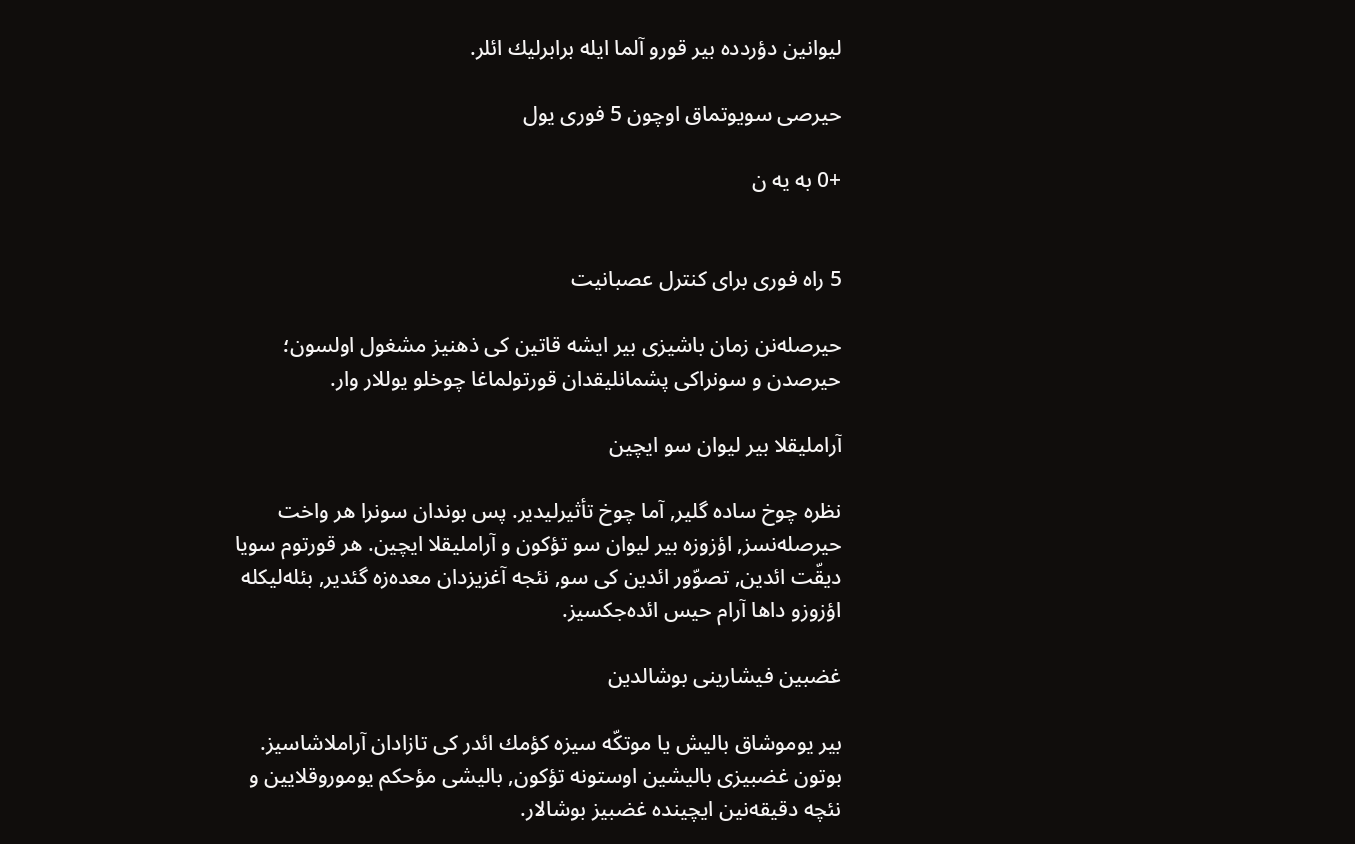لیوانین دؤردده بیر قورو آلما ایله برابرلیك ائلر.

حیرصی سویوتماق اوچون 5 فوری یول

+0 به یه ن


5 راه فوری برای كنترل عصبانیت

حیرصله‌نن زمان باشیزی بیر ایشه قاتین كی ذهنیز مشغول اولسون؛ حیرصدن و سونراكی پشمانلیقدان قورتولماغا چوخلو یوللار وار.

آراملیقلا بیر لیوان سو ایچین

نظره چوخ ساده گلیر, آما چوخ تأثیرلیدیر. پس بوندان سونرا هر واخت حیرصله‌نسز, اؤزوزه بیر لیوان سو تؤكون و آراملیقلا ایچین. هر قورتوم سویا دیقّت ائدین, تصوّور ائدین كی سو, نئجه آغزیزدان معده‌زه گئدیر, بئله‌لیكله اؤزوزو داها آرام حیس ائده‌جكسیز.

غضبین فیشارینی بوشالدین

بیر یوموشاق بالیش یا موتكّه سیزه كؤمك ائدر كی تازادان آراملاشاسیز. بوتون غضبیزی بالیشین اوستونه تؤكون, بالیشی مؤحكم یوموروقلایین و نئچه دقیقه‌نین ایچینده غضبیز بوشالار.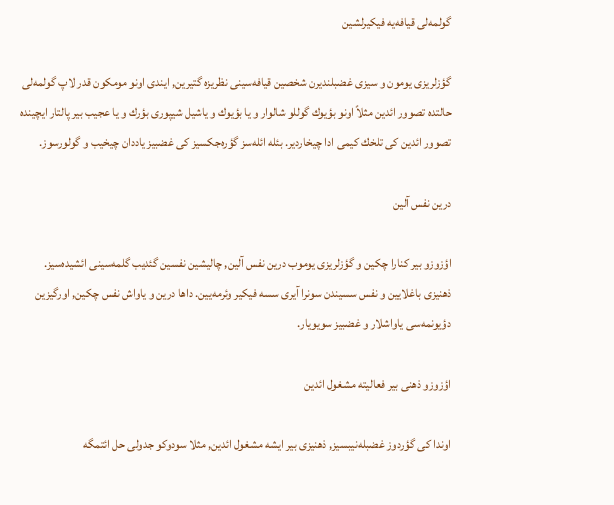گولمه‌لی قیافه‌یه فیكیرلشین

گؤزلریزی یومون و سیزی غضبلندیرن شخصین قیافه‌سینی نظریزه گتیرین, ایندی اونو مومكون قدر لاپ گولمه‌لی حالتده تصوور ائدین مثلاً اونو بؤیوك گوللو شالوار و یا بؤیوك و یاشیل شیپوری بؤرك و یا عجیب بیر پالتار ایچینده تصوور ائدین كی تلخك كیمی ادا چیخاردیر. بئله ائله‌سز گؤره‌جكسیز كی غضبیز یاددان چیخیب و گولورسوز.

درین نفس آلین

اؤزوزو بیر كنارا چكین و گؤزلریزی یوموب درین نفس آلین, چالیشین نفسین گئدیب گلمه‌سینی ائشیده‌سیز. ذهنیزی باغلایین و نفس سسیندن سونرا آیری سسه فیكیر وئرمه‌یین. داها درین و یاواش نفس چكین, اورگیزین دؤیونمه‌سی یاواشلار و غضبیز سویویار.

اؤزوزو ذهنی بیر فعالیته مشغول ائدین

اوندا كی گؤردوز غضبله‌نیبسیز, ذهنیزی بیر ایشه مشغول ائدین, مثلا سودوكو جدولی حل ائتمگه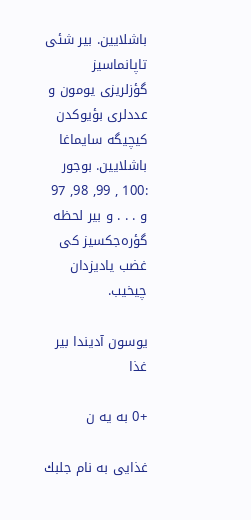باشلایین. بیر شئی تاپانماسیز گؤزلریزی یومون و عددلری بؤیوكدن كیچیگه سایماغا باشلایین. بوجور :100 , 99, 98, 97 و . . . و بیر لحظه گؤره‌جكسیز كی غضب یادیزدان چیخیب.

یوسون آدیندا بیر غذا

+0 به یه ن

غذایی به نام جلبك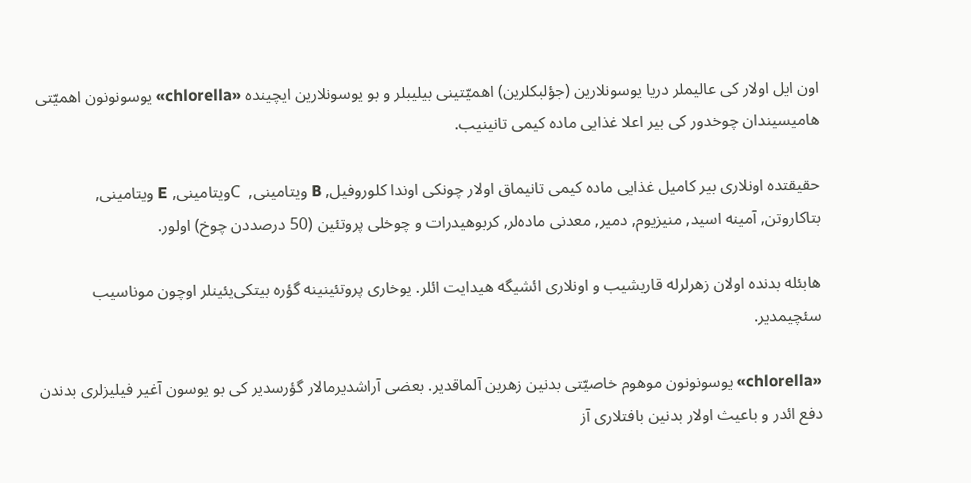اون ایل اولار كی عالیملر دریا یوسونلارین (جؤلبكلرین) اهمیّتینی بیلیبلر و بو یوسونلارین ایچینده «chlorella» یوسونونون اهمیّتی هامیسیندان چوخدور كی بیر اعلا غذایی ماده كیمی تانینیب.

حقیقتده اونلاری بیر كامیل غذایی ماده كیمی تانیماق اولار چونكی اوندا كلوروفیل, B ویتامینی,  Cویتامینی, E ویتامینی, بتاكاروتن, آمینه اسید, منیزیوم, دمیر, معدنی ماده‌لر, كربوهیدرات و چوخلی پروتئین (50 درصددن چوخ) اولور.

هابئله بدنده اولان زهرلرله قاریشیب و اونلاری ائشیگه هیدایت ائلر. یوخاری پروتئینینه گؤره بیتكی‌یئینلر اوچون موناسیب سئچیمدیر.

«chlorella» یوسونونون موهوم خاصیّتی بدنین زهرین آلماقدیر. بعضی آراشدیرمالار گؤرسدیر كی بو یوسون آغیر فیلیزلری بدندن دفع ائدر و باعیث اولار بدنین بافتلاری آز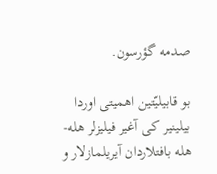صدمه گؤرسون.

بو قابیلیّتین اهمیتی اوردا بیلینیر كی آغیر فیلیزلر هله-هله بافتلاردان آیریلمازلار و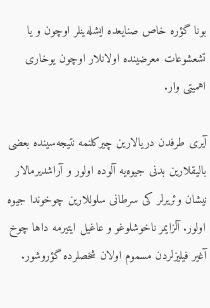بونا گؤره خاص صنایعده ایشله‌ینلر اوچون و یا تشعشوعات معرضینده اولانلار اوچون یوخاری اهمیتی وار.

آیری طرفدن دریالارین چیركلنمه نتیجه‌سینده بعضی بالیقلارین بدنی جیوه‌یه آلوده اولور و آراشدیرمالار نیشان وئریرلر كی سرطانی سلوللارین چوخوندا جیوه اولور. آلزایمر ناخوشلوغو و عاغیل ایتیرمه‌ داها چوخ آغیر فیلیزلردن مسموم اولان شخصلرده گؤروشور.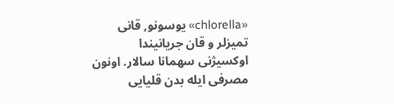«chlorella» یوسونو, قانی تمیزلر و قان جریانیندا اوكسیژنی سهمانا سالار. اونون مصرفی ایله بدن قلیایی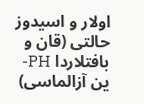اولار و اسیدوز حالتی (قان و بافتلاردا PH-ین آزالماسی)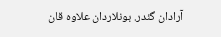آرادان گئدر. بونلاردان علاوه قان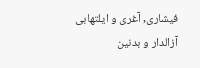فیشاری, آغری و ایلتهابی آزالدار و بدنین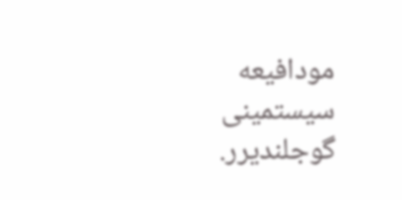مودافیعه سیستمینی گوجلندیرر.